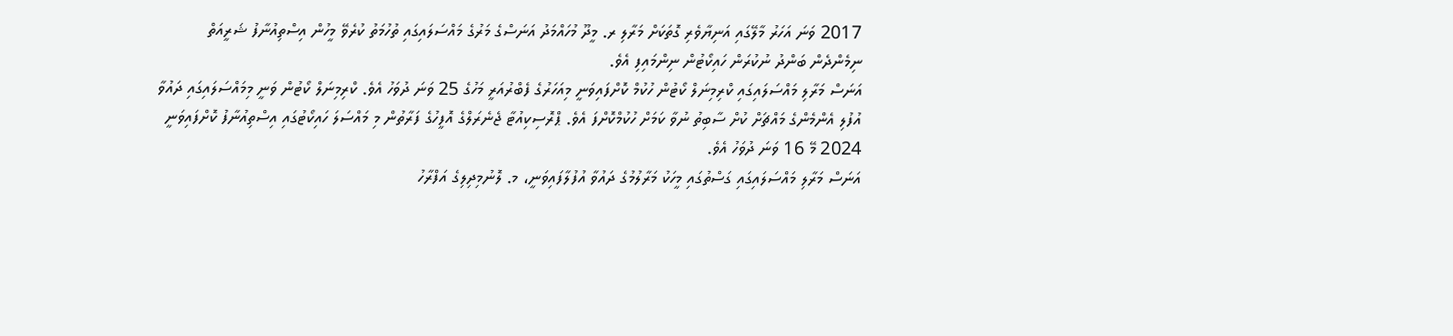2017 ވަނަ އަހަރު މާލޭގައި އަނިޔާވެރި ގޮތަކަށް މަރާލި ރ. މީދޫ މުހައްމަދު އަނަސްގެ މަރުގެ މައްސަލައިގައި ތުހުމަތު ކުރެވޭ މީހުން އިސްތިއުނާފު ޝަރީއަތް ނިމެންދެން ބަންދު ނުކުރަން ހައިކޯޓުން ނިންމައިފި އެވެ.
އަނަސް މަރާލި މައްސަލައިގައި ކްރިމިނަލް ކޯޓުން ހުކުމް ކޮށްފައިވަނީ މިއަހަރުގެ ފެބްރުއަރީ މަހުގެ 25 ވަނަ ދުވަހު އެވެ. ކްރިމިނަލް ކޯޓުން ވަނީ މިމައްސަލައިގައި ދައުވާ އުފުލި އެންމެންގެ މައްޗަށް ކުށް ސާބިތު ނުވާ ކަމަށް ހުކުމްކޮށްފަ އެވެ. ޕްރޮސިކިއުޓާ ޖެނެރަލްގެ އޮފީހުގެ ފަރާތުން މި މައްސަލަ ހައިކޯޓުގައި އިސްތިއުނާފު ކޮށްފައިވަނީ 2024 މޭ 16 ވަނަ ދުވަހު އެވެ.
އަނަސް މަރާލި މައްސަލައިގައި ގަސްތުގައި މީހަކު މަރާލުމުގެ ދައުވާ އުފުލާފައިވަނީ، މ. ލޮނުމިދިލިގެ އަފްރާހު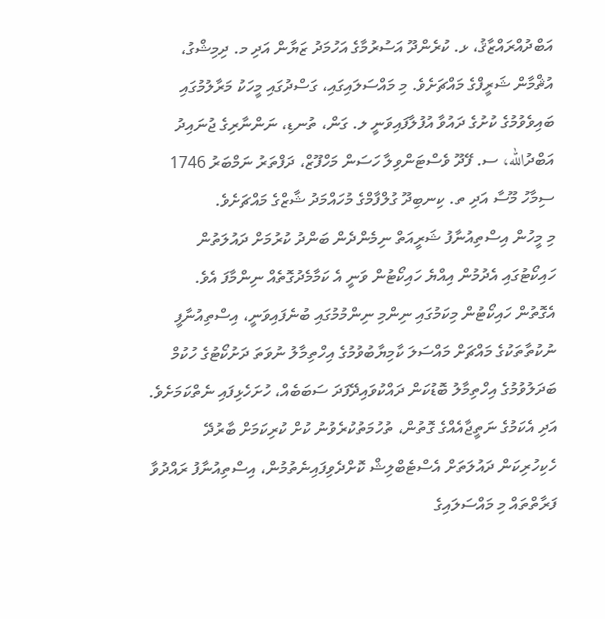އަބްދުއްރައްޒާޤު، ޅ. ކުރެންދޫ އަސުރުމާގެ އަހުމަދު ޒަޔާން އަދި މ. ދިމިޝްގު، އުޘްމާން ޝަރީފްގެ މައްޗަށެވެ. މި މައްސަލައިގައި، ގަސްދުގައި މީހަކު މަރާލުމުގައި ބައިވެވުމުގެ ކުށުގެ ދައުވާ އުފުލާފައިވަނީ ލ. ގަން، ތުނޑި، ނަންނާރިގެ ޖުނައިދު އަބްދުالله، ސ. ފޭދޫ ވެސްޓަންވިލާ ހަސަން މަހްފޫޒް، ދަފްތަރު ނަމްބަރު 1746 ސިމާހު މޫސާ އަދި ތ. ކިނބިދޫ ގުލްފާމްގެ މުހައްމަދު ޝާޒްގެ މައްޗަށެވެ.
މި މީހުން އިސްތިއުނާފު ޝަރީއަތް ނިމެންދެން ބަންދު ކުރުމަށް ދައުލަތުން ހައިކޯޓުގައި އެދުމުން އިއްޔެ ހައިކޯޓުން ވަނީ އެ ކަމާމެދުގޮތެއް ނިންމާފަ އެވެ.
އެގޮތުން ހައިކޯޓުން މިކަމުގައި ނިންމި ނިންމުމުގައި ބުނެފައިވަނީ، އިސްތިއުނާފީ ނުކުތާތަކުގެ މައްޗަށް މައްސަލަ ކާމިޔާބުވުމުގެ އިހްތިމާލު ނުވަތަ ދަށުކޯޓުގެ ހުކުމް ބަދަލުވުމުގެ އިހްތިމާލު ބޮޑުކަން ދައްކުވައިދޭފަދަ ސަބަބެއް، ހުށަހެޅިފައި ނެތްކަމަށެވެ. އަދި އެކަމުގެ ނަތީޖާއެއްގެ ގޮތުން، ތުހުމަތުކުރެވުނު ކުށް ކުރިކަމަށް ބާރުދޭ ހެކިހުރިކަން ދައުލަތަށް އެސްޓެބްލިޝް ކޮށްދެވިފައިނެތުމުން، އިސްތިއުނާފު ރައްދުވާ ފަރާތްތައް މި މައްސަލައިގެ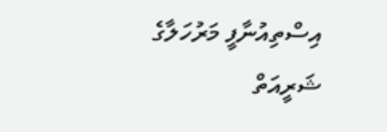އިސްތިއުނާފީ މަރުހަލާގެ ޝަރީއަތް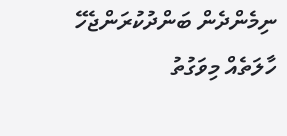ނިމެންދެން ބަންދުކުރަންޖެހޭ ހާލަތެއް މިވަގުތު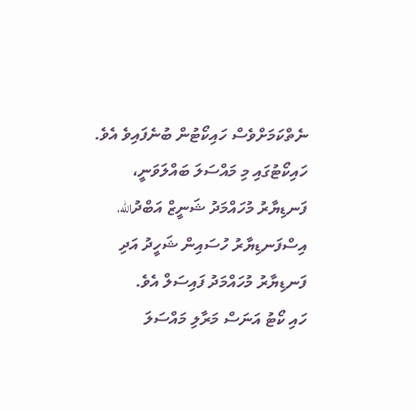ނެތްކަމަށްވެސް ހައިކޯޓުން ބުނެފައިވެ އެވެ.
ހައިކޯޓުގައި މި މައްސަލަ ބައްލަވަނީ، ފަނޑިޔާރު މުހައްމަދު ޝަނީޒް އަބްދުالله، އިސްފަނޑިޔާރު ހުސައިން ޝަހީދު އަދި ފަނޑިޔާރު މުހައްމަދު ފައިސަލް އެވެ.
ހައި ކޯޓު އަނަސް މަރާލި މައްސަލަ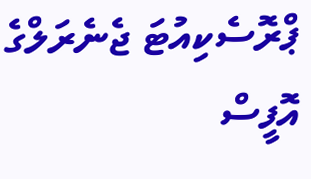ޕްރޮސެކިއުޓަ ޖެނެރަލްގެ އޮފީސް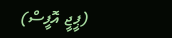(ޕީޖީ އޮފީސް)